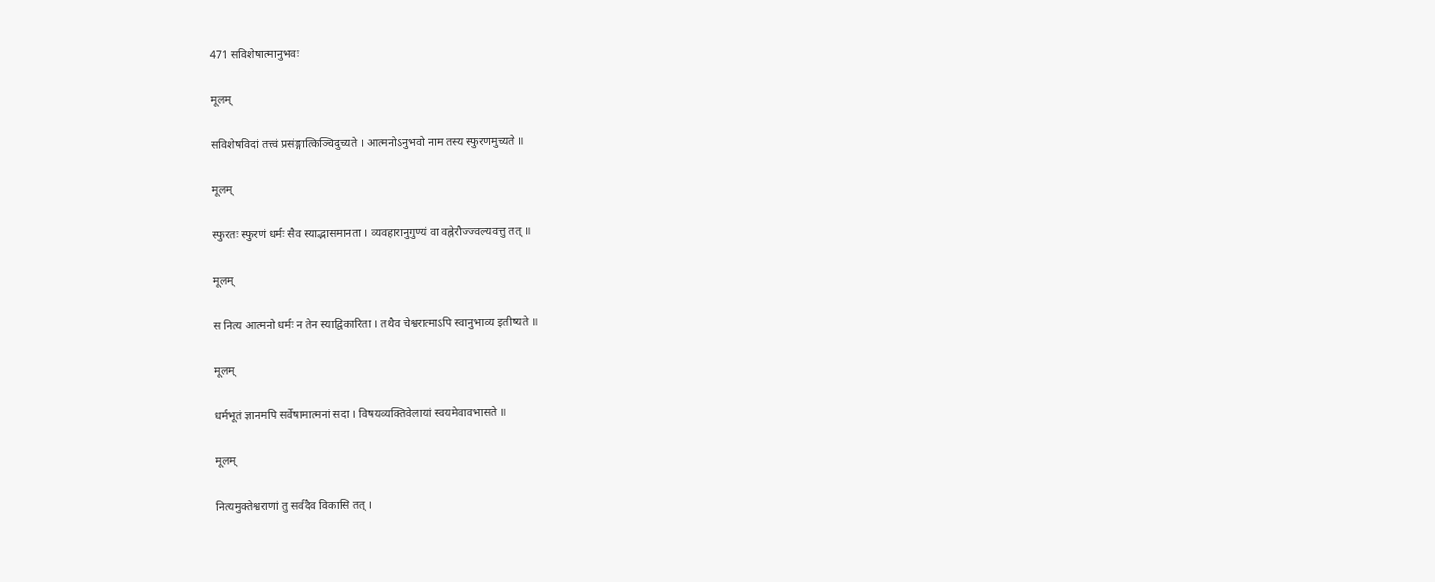471 सविशेषात्मानुभवः

मूलम्

सविशेषविदां तत्त्वं प्रसंङ्गात्किञ्चिदुच्यते । आत्मनोऽनुभवो नाम तस्य स्फुरणमुच्यते ॥

मूलम्

स्फुरतः स्फुरणं धर्मः सैव स्याद्भासमानता । व्यवहारानुगुण्यं वा वह्नेरौज्ज्वल्यवत्तु तत् ॥

मूलम्

स नित्य आत्मनो धर्मः न तेन स्याद्विकारिता । तथैव चेश्वरात्माऽपि स्वानुभाव्य इतीष्यते ॥

मूलम्

धर्मभूतं ज्ञानमपि सर्वेषामात्मनां सदा । विषयव्यक्तिवेलायां स्वयमेवावभासते ॥

मूलम्

नित्यमुक्तेश्वराणां तु सर्वदैव विकासि तत् ।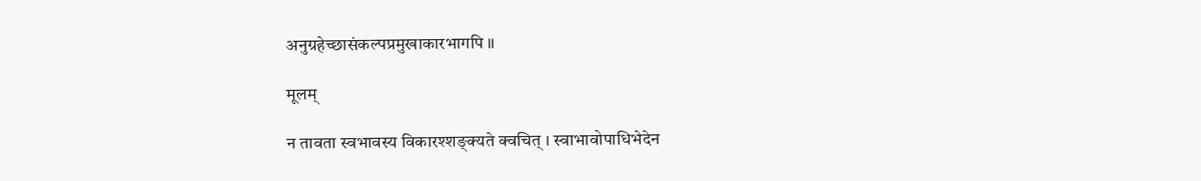अनुग्रहेच्छासंकल्पप्रमुखाकारभागपि ॥

मूलम्

न तावता स्वभावस्य विकारश्शङ्क्यते क्वचित् । स्वाभावोपाधिभेदेन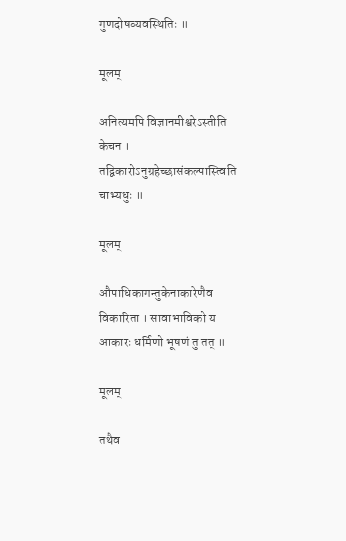गुणदोषव्यवस्थितिः ॥

मूलम्

अनित्यमपि विज्ञानमीश्वरेऽस्तीति केचन । तद्विकारोऽनुग्रहेच्छासंकल्पास्त्विति चाभ्यधुः ॥

मूलम्

औपाधिकागन्तुकेनाकारेणैव विकारिता । सावाभाविको य आकारः धर्मिणो भूषणं तु तत् ॥

मूलम्

तथैव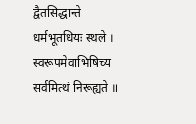द्वैतसिद्धान्ते धर्मभूतधियः स्थले । स्वरूपमेवाभिषिच्य सर्वमित्थं निरूह्यते ॥